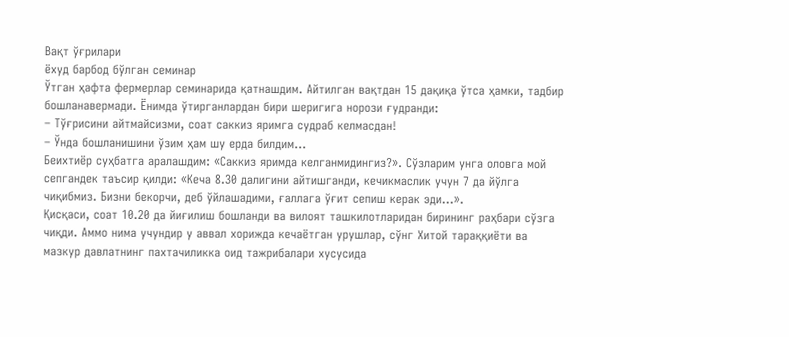Вақт ўғрилари
ёхуд барбод бўлган семинар
Ўтган ҳафта фермерлар семинарида қатнашдим. Айтилган вақтдан 15 дақиқа ўтса ҳамки, тадбир бошланавермади. Ёнимда ўтирганлардан бири шеригига норози ғудранди:
– Тўғрисини айтмайсизми, соат саккиз яримга судраб келмасдан!
– Ўнда бошланишини ўзим ҳам шу ерда билдим...
Беихтиёр суҳбатга аралашдим: «Саккиз яримда келганмидингиз?». Сўзларим унга оловга мой сепгандек таъсир қилди: «Кеча 8.30 далигини айтишганди, кечикмаслик учун 7 да йўлга чиқибмиз. Бизни бекорчи, деб ўйлашадими, ғаллага ўғит сепиш керак эди...».
Қисқаси, соат 10.20 да йиғилиш бошланди ва вилоят ташкилотларидан бирининг раҳбари сўзга чиқди. Аммо нима учундир у аввал хорижда кечаётган урушлар, сўнг Хитой тараққиёти ва мазкур давлатнинг пахтачиликка оид тажрибалари хусусида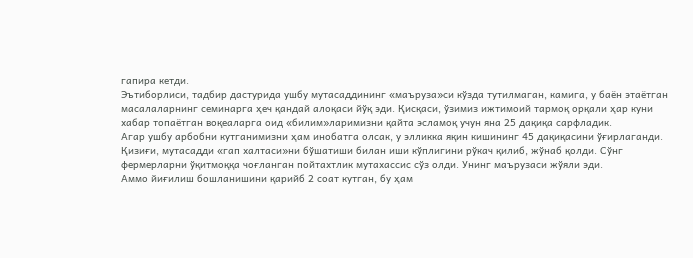гапира кетди.
Эътиборлиси, тадбир дастурида ушбу мутасаддининг «маъруза»си кўзда тутилмаган, камига, у баён этаётган масалаларнинг семинарга ҳеч қандай алоқаси йўқ эди. Қисқаси, ўзимиз ижтимоий тармоқ орқали ҳар куни хабар топаётган воқеаларга оид «билим»ларимизни қайта эсламоқ учун яна 25 дақиқа сарфладик.
Агар ушбу арбобни кутганимизни ҳам инобатга олсак, у элликка яқин кишининг 45 дақиқасини ўғирлаганди. Қизиғи, мутасадди «гап халтаси»ни бўшатиши билан иши кўплигини рўкач қилиб, жўнаб қолди. Сўнг фермерларни ўқитмоққа чоғланган пойтахтлик мутахассис сўз олди. Унинг маърузаси жўяли эди.
Аммо йиғилиш бошланишини қарийб 2 соат кутган, бу ҳам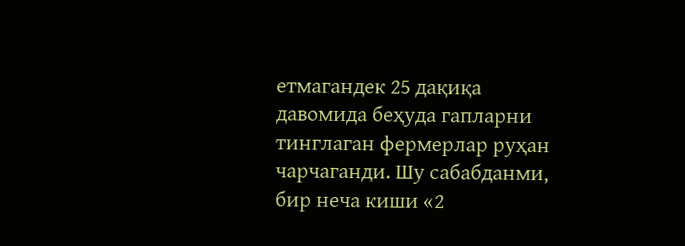етмагандек 25 дақиқа давомида беҳуда гапларни тинглаган фермерлар руҳан чарчаганди. Шу сабабданми, бир неча киши «2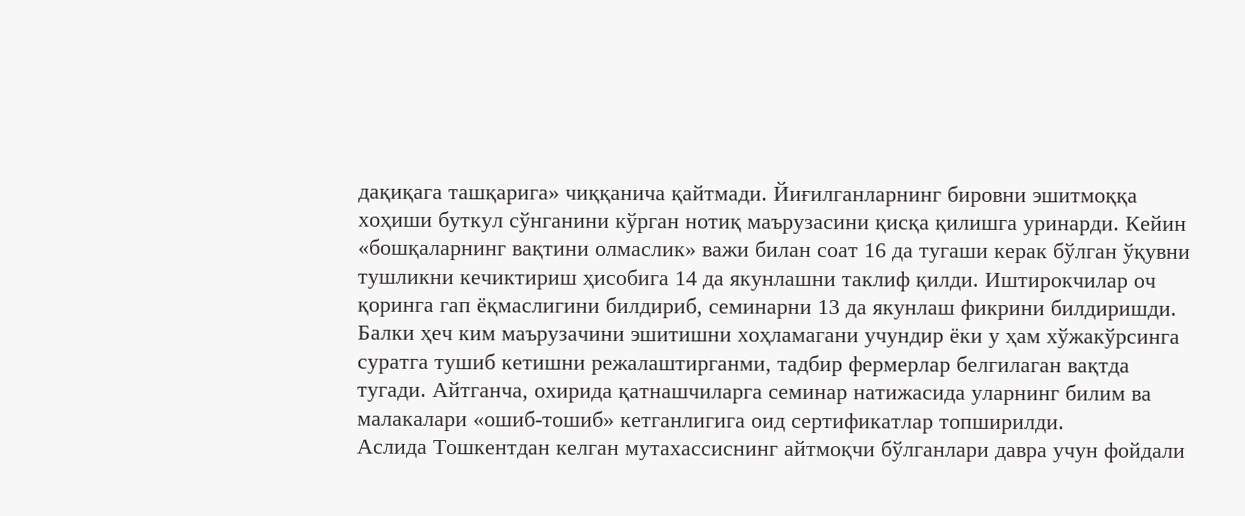дақиқага ташқарига» чиққанича қайтмади. Йиғилганларнинг бировни эшитмоққа хоҳиши буткул сўнганини кўрган нотиқ маърузасини қисқа қилишга уринарди. Кейин «бошқаларнинг вақтини олмаслик» важи билан соат 16 да тугаши керак бўлган ўқувни тушликни кечиктириш ҳисобига 14 да якунлашни таклиф қилди. Иштирокчилар оч қоринга гап ёқмаслигини билдириб, семинарни 13 да якунлаш фикрини билдиришди.
Балки ҳеч ким маърузачини эшитишни хоҳламагани учундир ёки у ҳам хўжакўрсинга суратга тушиб кетишни режалаштирганми, тадбир фермерлар белгилаган вақтда тугади. Айтганча, охирида қатнашчиларга семинар натижасида уларнинг билим ва малакалари «ошиб-тошиб» кетганлигига оид сертификатлар топширилди.
Аслида Тошкентдан келган мутахассиснинг айтмоқчи бўлганлари давра учун фойдали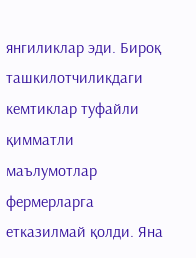янгиликлар эди. Бироқ ташкилотчиликдаги кемтиклар туфайли қимматли маълумотлар фермерларга етказилмай қолди. Яна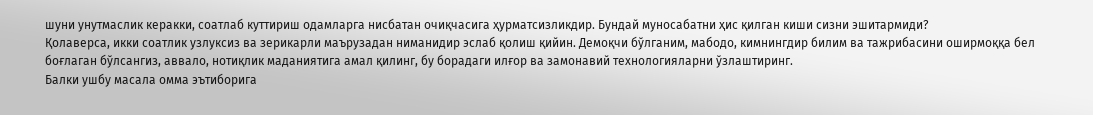шуни унутмаслик керакки, соатлаб куттириш одамларга нисбатан очиқчасига ҳурматсизликдир. Бундай муносабатни ҳис қилган киши сизни эшитармиди?
Қолаверса, икки соатлик узлуксиз ва зерикарли маърузадан ниманидир эслаб қолиш қийин. Демоқчи бўлганим, мабодо, кимнингдир билим ва тажрибасини оширмоққа бел боғлаган бўлсангиз, аввало, нотиқлик маданиятига амал қилинг, бу борадаги илғор ва замонавий технологияларни ўзлаштиринг.
Балки ушбу масала омма эътиборига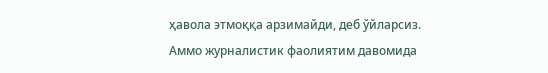ҳавола этмоққа арзимайди, деб ўйларсиз. Аммо журналистик фаолиятим давомида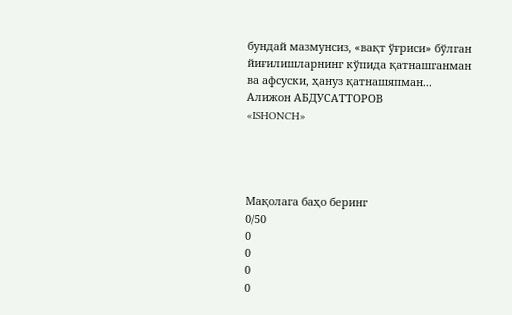бундай мазмунсиз, «вақт ўғриси» бўлган йиғилишларнинг кўпида қатнашганман ва афсуски, ҳануз қатнашяпман...
Алижон АБДУСАТТОРОВ
«ISHONCH»




Mақолага баҳо беринг
0/50
0
0
0
0